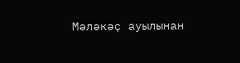Мәләкәҫ ауылынан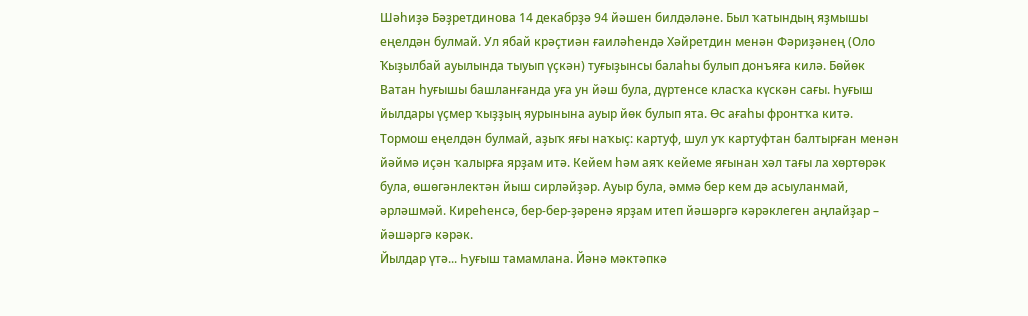Шәһиҙә Бәҙретдинова 14 декабрҙә 94 йәшен билдәләне. Был ҡатындың яҙмышы еңелдән булмай. Ул ябай крәҫтиән ғаиләһендә Хәйретдин менән Фәриҙәнең (Оло Ҡыҙылбай ауылында тыуып үҫкән) туғыҙынсы балаһы булып донъяға килә. Бөйөк Ватан һуғышы башланғанда уға ун йәш була, дүртенсе класҡа күскән сағы. Һуғыш йылдары үҫмер ҡыҙҙың яурынына ауыр йөк булып ята. Өс ағаһы фронтҡа китә. Тормош еңелдән булмай, аҙыҡ яғы наҡыҫ: картуф, шул уҡ картуфтан балтырған менән йәймә иҫән ҡалырға ярҙам итә. Кейем һәм аяҡ кейеме яғынан хәл тағы ла хөртөрәк була, өшөгәнлектән йыш сирләйҙәр. Ауыр була, әммә бер кем дә асыуланмай, әрләшмәй. Киреһенсә, бер-бер-ҙәренә ярҙам итеп йәшәргә кәрәклеген аңлайҙар – йәшәргә кәрәк.
Йылдар үтә... Һуғыш тамамлана. Йәнә мәктәпкә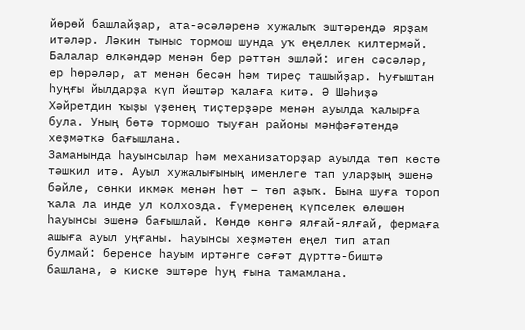йөрөй башлайҙар, ата-әсәләренә хужалыҡ эштәрендә ярҙам итәләр. Ләкин тыныс тормош шунда уҡ еңеллек килтермәй. Балалар өлкәндәр менән бер рәттән эшләй: иген сәсәләр, ер һөрәләр, ат менән бесән һәм тиреҫ ташыйҙар. Һуғыштан һуңғы йылдарҙа күп йәштәр ҡалаға китә. Ә Шәһиҙә Хәйретдин ҡыҙы үҙенең тиҫтерҙәре менән ауылда ҡалырға була. Уның бөтә тормошо тыуған районы мәнфәғәтендә хеҙмәткә бағышлана.
Заманында һауынсылар һәм механизаторҙар ауылда төп көстө тәшкил итә. Ауыл хужалығының именлеге тап уларҙың эшенә бәйле, сөнки икмәк менән һөт – төп аҙыҡ. Бына шуға тороп ҡала ла инде ул колхозда. Ғүмеренең күпселек өлөшөн һауынсы эшенә бағышлай. Көндө көнгә ялғай-ялғай, фермаға ашыға ауыл уңғаны. Һауынсы хеҙмәтен еңел тип атап булмай: беренсе һауым иртәнге сәғәт дүрттә-биштә башлана, ә киске эштәре һуң ғына тамамлана.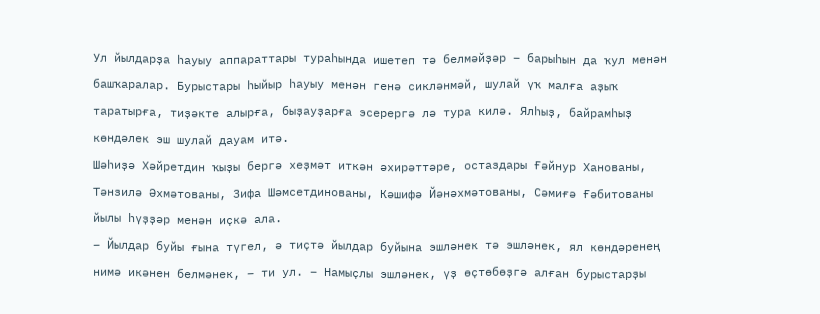Ул йылдарҙа һауыу аппараттары тураһында ишетеп тә белмәйҙәр – барыһын да ҡул менән башҡаралар. Бурыстары һыйыр һауыу менән генә сикләнмәй, шулай үҡ малға аҙыҡ таратырға, тиҙәкте алырға, быҙауҙарға эсерергә лә тура килә. Ялһыҙ, байрамһыҙ көндәлек эш шулай дауам итә.
Шәһиҙә Хәйретдин ҡыҙы бергә хеҙмәт иткән әхирәттәре, остаздары Ғәйнур Ханованы, Тәнзилә Әхмәтованы, Зифа Шәмсетдинованы, Кәшифә Йәнәхмәтованы, Сәмиғә Ғәбитованы йылы һүҙҙәр менән иҫкә ала.
– Йылдар буйы ғына түгел, ә тиҫтә йылдар буйына эшләнек тә эшләнек, ял көндәренең нимә икәнен белмәнек, – ти ул. – Намыҫлы эшләнек, үҙ өҫтөбөҙгә алған бурыстарҙы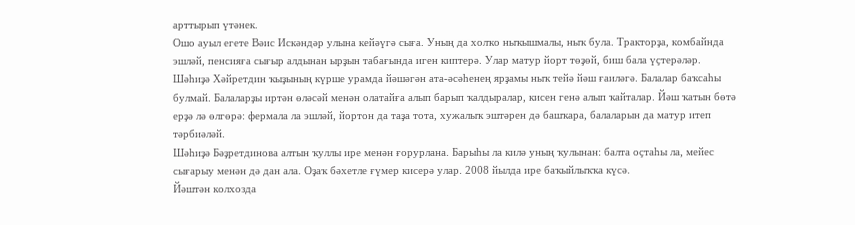арттырып үтәнек.
Ошо ауыл егете Вәис Искәндәр улына кейәүгә сыға. Уның да холҡо ныҡышмалы, ныҡ була. Тракторҙа, комбайнда эшләй, пенсияға сығыр алдынан ырҙын табағында иген киптерә. Улар матур йорт төҙөй, биш бала үҫтерәләр. Шәһиҙә Хәйретдин ҡыҙының күрше урамда йәшәгән ата-әсәһенең ярҙамы ныҡ тейә йәш ғаиләгә. Балалар баҡсаһы булмай. Балаларҙы иртән өләсәй менән олатайға алып барып ҡалдыралар, кисен генә алып ҡайталар. Йәш ҡатын бөтә ерҙә лә өлгөрә: фермала ла эшләй, йортон да таҙа тота, хужалыҡ эштәрен дә башҡара, балаларын да матур итеп тәрбиәләй.
Шәһиҙә Бәҙретдинова алтын ҡуллы ире менән ғорурлана. Барыһы ла килә уның ҡулынан: балта оҫтаһы ла, мейес сығарыу менән дә дан ала. Оҙаҡ бәхетле ғүмер кисерә улар. 2008 йылда ире баҡыйлыҡҡа күсә.
Йәштән колхозда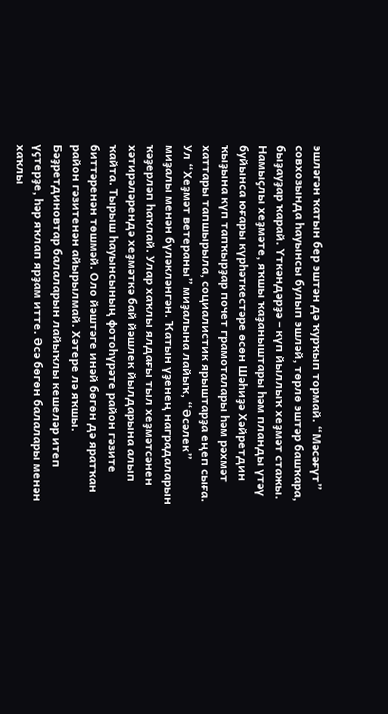эшләгән ҡатын бер эштән дә ҡурҡып тормай. “Мәсәғүт” совхозында һауынсы булып эшләй, төрлө эштәр башҡара, быҙауҙар ҡарай. Үткәндәрҙә – күп йыллыҡ хеҙмәт стажы. Намыҫлы хеҙмәте, яҡшы ҡаҙаныштары һәм планды үтәү буйынса юғары күрһәткестәре өсөн Шәһиҙә Хәйретдин ҡыҙына күп тапҡырҙар почет грамоталары һәм рәхмәт хаттары тапшырыла, социалистик ярыштарҙа еңеп сыға. Ул “Хеҙмәт ветераны” миҙалына лайыҡ, “Әсәлек” миҙалы менән бүләкләнгән. Ҡатын үҙенең наградаларын ҡәҙерләп һаҡлай. Улар хаҡлы ялдағы тыл хеҙмәтсәнен хәтирәләрендә хеҙмәткә бай йәшлек йылдарына алып ҡайта. Тырыш һауынсының фотоһүрәте район гәзите биттәренән төшмәй. Оло йәштәге инәй бөгөн дә яратҡан район гәзитенән айырылмай. Хәтере лә яҡшы.
Бәҙретдиновтар балаларын лайыҡлы кешеләр итеп үҫтерҙе, һәр яҡлап ярҙам итте. Әсә бөгөн балалары менән хаҡлы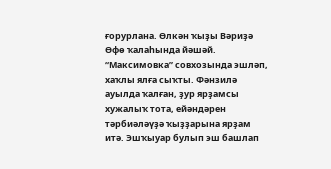ғорурлана. Өлкән ҡыҙы Вәриҙә Өфө ҡалаһында йәшәй. “Максимовка” совхозында эшләп, хаҡлы ялға сыҡты. Фәнзилә ауылда ҡалған, ҙур ярҙамсы хужалыҡ тота, ейәндәрен тәрбиәләүҙә ҡыҙҙарына ярҙам итә. Эшҡыуар булып эш башлап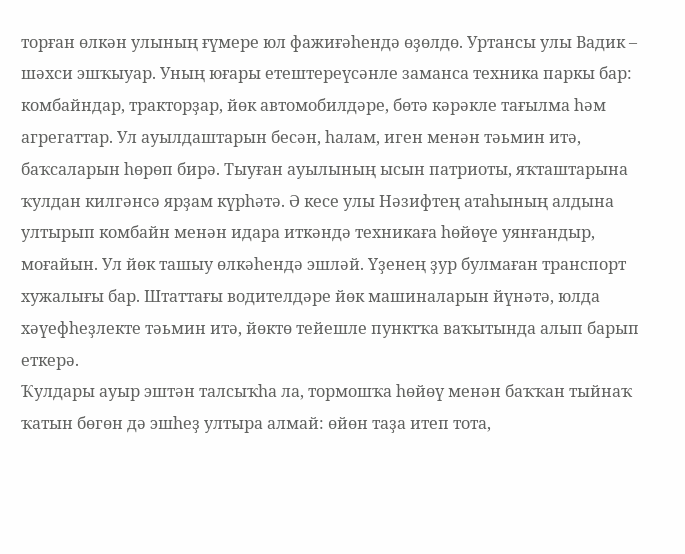торған өлкән улының ғүмере юл фажиғәһендә өҙөлдө. Уртансы улы Вадик – шәхси эшҡыуар. Уның юғары етештереүсәнле заманса техника паркы бар: комбайндар, тракторҙар, йөк автомобилдәре, бөтә кәрәкле тағылма һәм агрегаттар. Ул ауылдаштарын бесән, һалам, иген менән тәьмин итә, баҡсаларын һөрөп бирә. Тыуған ауылының ысын патриоты, яҡташтарына ҡулдан килгәнсә ярҙам күрһәтә. Ә кесе улы Нәзифтең атаһының алдына ултырып комбайн менән идара иткәндә техникаға һөйөүе уянғандыр, моғайын. Ул йөк ташыу өлкәһендә эшләй. Үҙенең ҙур булмаған транспорт хужалығы бар. Штаттағы водителдәре йөк машиналарын йүнәтә, юлда хәүефһеҙлекте тәьмин итә, йөктө тейешле пунктҡа ваҡытында алып барып еткерә.
Ҡулдары ауыр эштән талсыҡһа ла, тормошҡа һөйөү менән баҡҡан тыйнаҡ ҡатын бөгөн дә эшһеҙ ултыра алмай: өйөн таҙа итеп тота,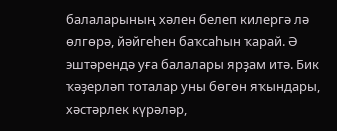балаларының хәлен белеп килергә лә өлгөрә, йәйгеһен баҡсаһын ҡарай. Ә эштәрендә уға балалары ярҙам итә. Бик ҡәҙерләп тоталар уны бөгөн яҡындары, хәстәрлек күрәләр,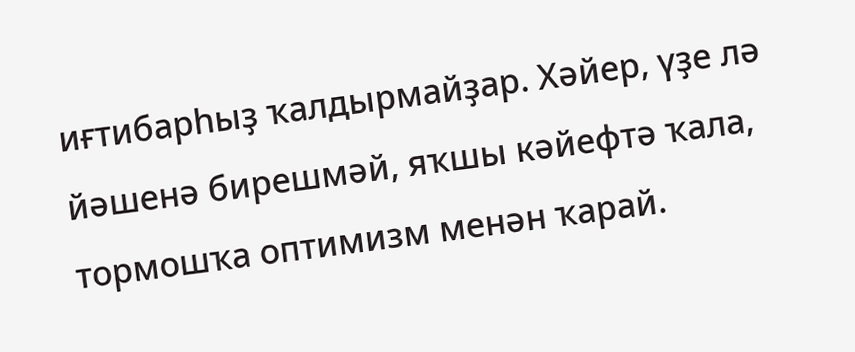иғтибарһыҙ ҡалдырмайҙар. Хәйер, үҙе лә йәшенә бирешмәй, яҡшы кәйефтә ҡала, тормошҡа оптимизм менән ҡарай.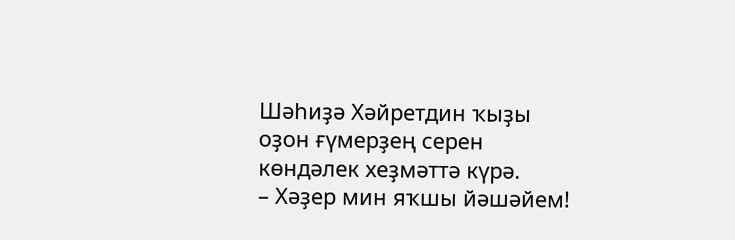Шәһиҙә Хәйретдин ҡыҙы оҙон ғүмерҙең серен көндәлек хеҙмәттә күрә.
– Хәҙер мин яҡшы йәшәйем!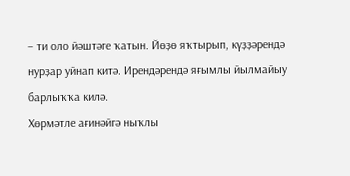– ти оло йәштәге ҡатын. Йөҙө яҡтырып, күҙҙәрендә нурҙар уйнап китә. Ирендәрендә яғымлы йылмайыу барлыҡҡа килә.
Хөрмәтле ағинәйгә ныҡлы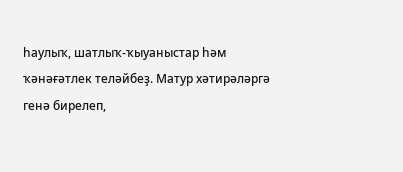һаулыҡ, шатлыҡ-ҡыуаныстар һәм ҡәнәғәтлек теләйбеҙ. Матур хәтирәләргә генә бирелеп,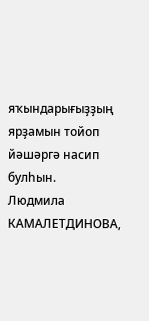яҡындарығыҙҙың ярҙамын тойоп йәшәргә насип булһын.
Людмила КАМАЛЕТДИНОВА,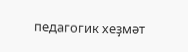педагогик хеҙмәт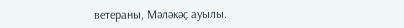ветераны, Мәләкәҫ ауылы.